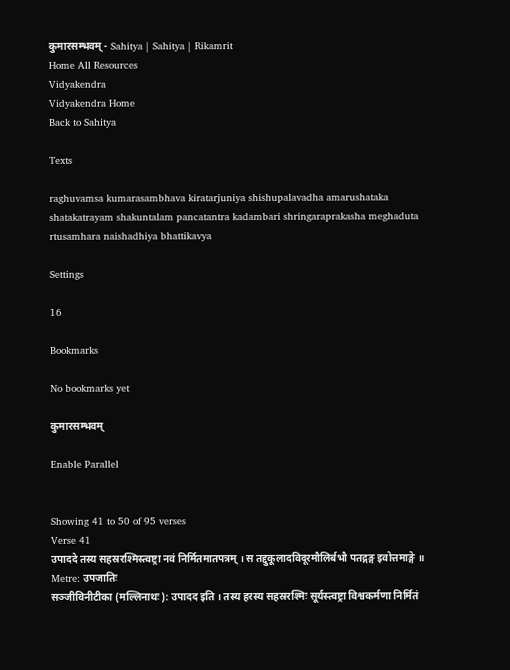कुमारसम्भवम् - Sahitya | Sahitya | Rikamrit
Home All Resources
Vidyakendra
Vidyakendra Home
Back to Sahitya

Texts

raghuvamsa kumarasambhava kiratarjuniya shishupalavadha amarushataka shatakatrayam shakuntalam pancatantra kadambari shringaraprakasha meghaduta rtusamhara naishadhiya bhattikavya

Settings

16

Bookmarks

No bookmarks yet

कुमारसम्भवम्

Enable Parallel


Showing 41 to 50 of 95 verses
Verse 41
उपाददे तस्य सहस्ररश्मिस्त्वष्ट्रा नवं निर्मितमातपत्रम् । स तद्दुकूलादविदूरमौलिर्बभौ पतद्गङ्ग इवोत्तमाङ्गे ॥
Metre: उपजातिः
सञ्जीविनीटीका (मल्लिनाथः): उपादद इति । तस्य हरस्य सहस्ररश्मिः सूर्यस्त्वष्ट्रा विश्वकर्मणा निर्मितं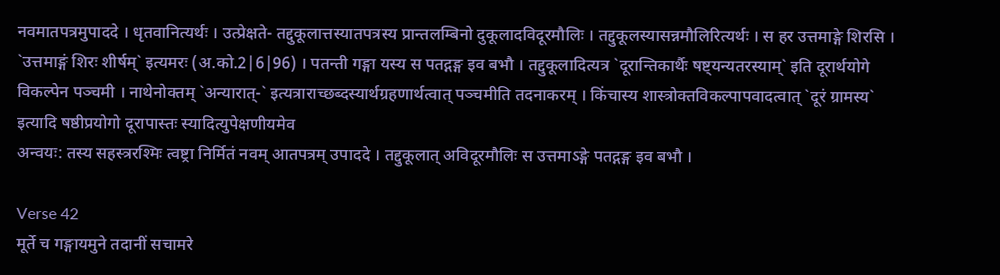नवमातपत्रमुपाददे । धृतवानित्यर्थः । उत्प्रेक्षते- तद्दुकूलात्तस्यातपत्रस्य प्रान्तलम्बिनो दुकूलादविदूरमौलिः । तद्दुकूलस्यासन्नमौलिरित्यर्थः । स हर उत्तमाङ्गे शिरसि । `उत्तमाङ्गं शिरः शीर्षम्` इत्यमरः (अ.को.2|6|96) । पतन्ती गङ्गा यस्य स पतद्गङ्ग इव बभौ । तद्दुकूलादित्यत्र `दूरान्तिकार्थैः षष्ट्यन्यतरस्याम्` इति दूरार्थयोगे विकल्पेन पञ्चमी । नाथेनोक्तम् `अन्यारात्-` इत्यत्राराच्छब्दस्यार्थग्रहणार्थत्वात् पञ्चमीति तदनाकरम् । किंचास्य शास्त्रोक्तविकल्पापवादत्वात् `दूरं ग्रामस्य` इत्यादि षष्ठीप्रयोगो दूरापास्तः स्यादित्युपेक्षणीयमेव
अन्वयः: तस्य सहस्त्ररश्मिः त्वष्ट्रा निर्मितं नवम् आतपत्रम् उपाददे । तद्दुकूलात् अविदूरमौलिः स उत्तमाऽङ्गे पतद्गङ्ग इव बभौ ।

Verse 42
मूर्ते च गङ्गायमुने तदानीं सचामरे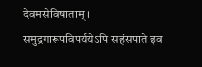देवमसेविषाताम् । समुद्रगारूपविपर्ययेऽपि सहंसपाते इव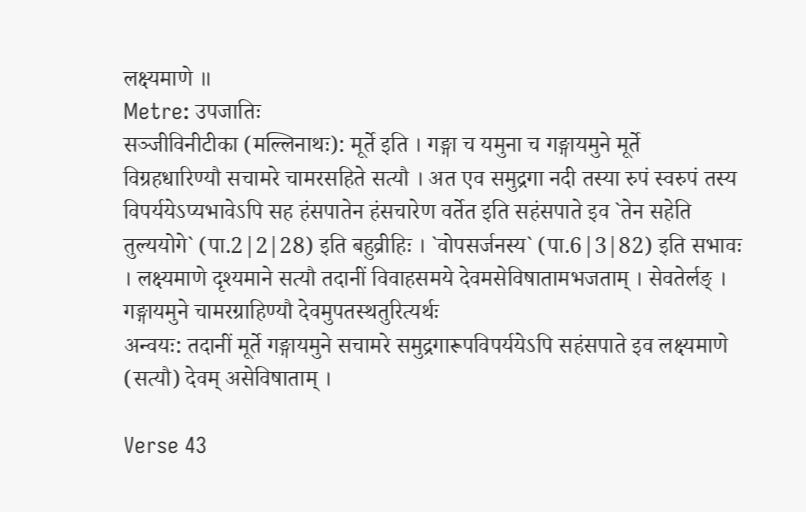लक्ष्यमाणे ॥
Metre: उपजातिः
सञ्जीविनीटीका (मल्लिनाथः): मूर्ते इति । गङ्गा च यमुना च गङ्गायमुने मूर्ते विग्रहधारिण्यौ सचामरे चामरसहिते सत्यौ । अत एव समुद्रगा नदी तस्या रुपं स्वरुपं तस्य विपर्ययेऽप्यभावेऽपि सह हंसपातेन हंसचारेण वर्तेत इति सहंसपाते इव `तेन सहेति तुल्ययोगे` (पा.2|2|28) इति बहुव्रीहिः । `वोपसर्जनस्य` (पा.6|3|82) इति सभावः । लक्ष्यमाणे दृश्यमाने सत्यौ तदानीं विवाहसमये देवमसेविषातामभजताम् । सेवतेर्लङ् । गङ्गायमुने चामरग्राहिण्यौ देवमुपतस्थतुरित्यर्थः
अन्वयः: तदानीं मूर्ते गङ्गायमुने सचामरे समुद्रगारूपविपर्ययेऽपि सहंसपाते इव लक्ष्यमाणे (सत्यौ) देवम् असेविषाताम् ।

Verse 43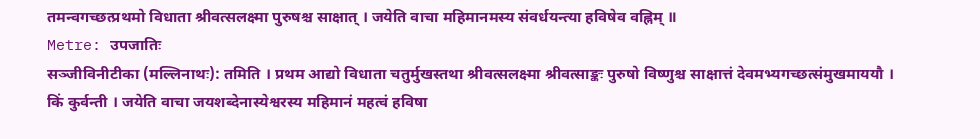तमन्वगच्छत्प्रथमो विधाता श्रीवत्सलक्ष्मा पुरुषश्च साक्षात् । जयेति वाचा महिमानमस्य संवर्धयन्त्या हविषेव वह्निम् ॥
Metre: उपजातिः
सञ्जीविनीटीका (मल्लिनाथः): तमिति । प्रथम आद्यो विधाता चतुर्मुखस्तथा श्रीवत्सलक्ष्मा श्रीवत्साङ्कः पुरुषो विष्णुश्च साक्षात्तं देवमभ्यगच्छत्संमुखमाययौ । किं कुर्वन्ती । जयेति वाचा जयशब्देनास्येश्वरस्य महिमानं महत्वं हविषा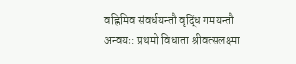वह्निमिव संवर्धयन्तौ वृद्धिं गमयन्तौ
अन्वयः: प्रथमो विधाता श्रीवत्सलक्ष्मा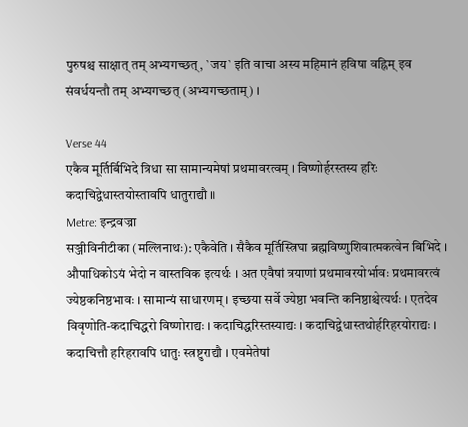पुरुषश्च साक्षात् तम् अभ्यगच्छत्, `जय` इति वाचा अस्य महिमानं हविषा वह्निम् इव संवर्धयन्तौ तम् अभ्यगच्छत् (अभ्यगच्छताम्) ।

Verse 44
एकैव मूर्तिर्बिभिदे त्रिधा सा सामान्यमेषां प्रथमावरत्वम् । विष्णोर्हरस्तस्य हरिः कदाचिद्वेधास्तयोस्तावपि धातुराद्यौ ॥
Metre: इन्द्रवज्रा
सञ्जीविनीटीका (मल्लिनाथः): एकैवेति । सैकैव मूर्तिस्त्रिघा ब्रह्मविष्णुशिवात्मकत्वेन बिभिदे । औपाधिकोऽयं भेदो न वास्तविक इत्यर्थः । अत एवैषां त्रयाणां प्रथमावरयोर्भावः प्रथमावरत्वं ज्येष्ठकनिष्ठभावः । सामान्यं साधारणम् । इच्छया सर्वे ज्येष्ठा भवन्ति कनिष्ठाश्चेत्यर्थः । एतदेव विवृणोति-कदाचिद्धरो विष्णोराद्यः । कदाचिद्धरिस्तस्याद्यः । कदाचिद्वेधास्तथोर्हरिहरयोराद्यः । कदाचित्तौ हरिहरावपि धातुः स्त्रष्टुराद्यौ । एवमेतेषां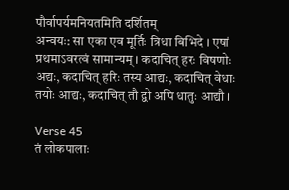पौर्वापर्यमनियतमिति दर्शितम्
अन्वयः: सा एका एव मूर्तिः त्रिधा बिभिदे । एषां प्रथमाऽवरत्वं सामान्यम् । कदाचित् हरः विषणोः अद्यः, कदाचित् हरिः तस्य आद्यः, कदाचित् वेधाः तयोः आद्यः, कदाचित् तौ द्वो अपि धातुः आद्यौ ।

Verse 45
तं लोकपालाः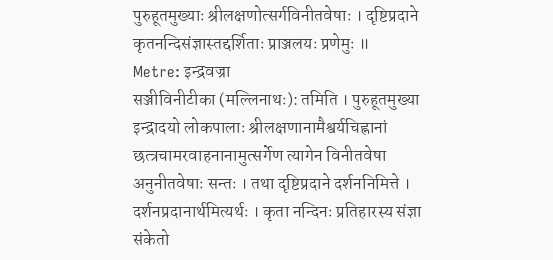पुरुहूतमुख्याः श्रीलक्षणोत्सर्गविनीतवेषाः । दृष्टिप्रदाने कृतनन्दिसंज्ञास्तद्दर्शिताः प्राञ्जलयः प्रणेमुः ॥
Metre: इन्द्रवज्रा
सञ्जीविनीटीका (मल्लिनाथः): तमिति । पुरुहूतमुख्या इन्द्रादयो लोकपालाः श्रीलक्षणानामैश्वर्यचिह्नानां छत्त्रचामरवाहनानामुत्सर्गेण त्यागेन विनीतवेषा अनुनीतवेषाः सन्तः । तथा दृष्टिप्रदाने दर्शननिमित्ते । दर्शनप्रदानार्थमित्यर्थः । कृता नन्दिनः प्रतिहारस्य संज्ञा संकेतो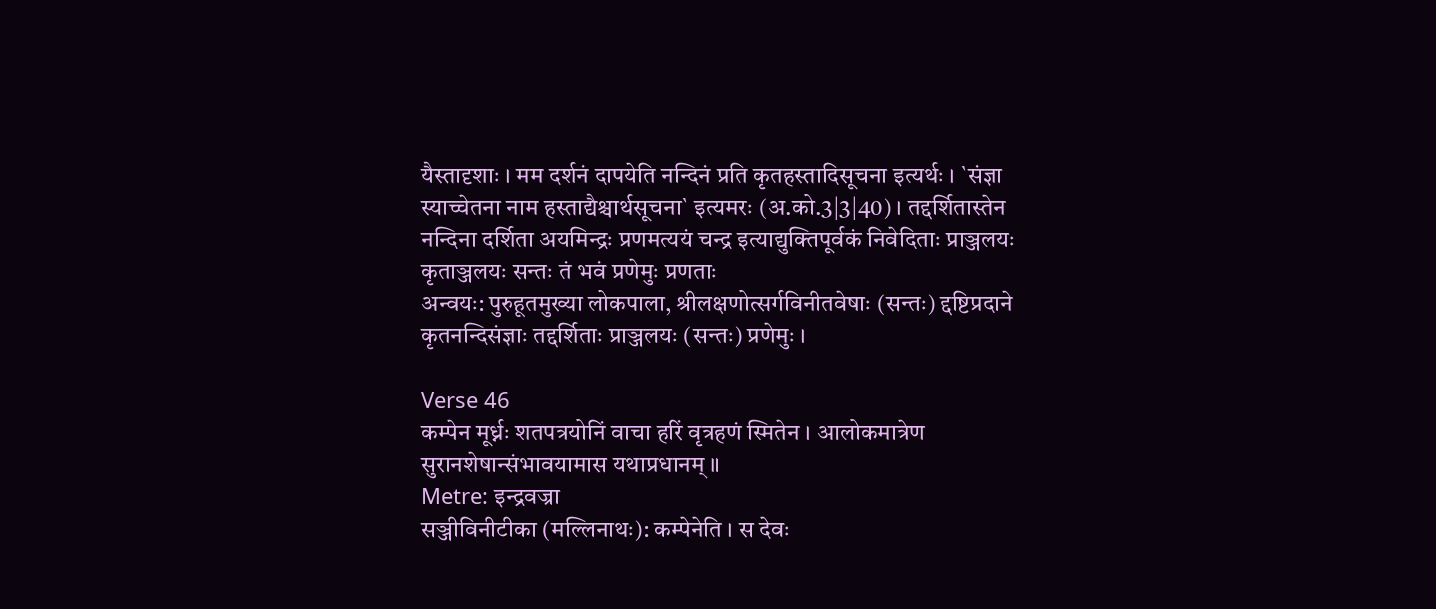यैस्तादृशाः । मम दर्शनं दापयेति नन्दिनं प्रति कृतहस्तादिसूचना इत्यर्थः । `संज्ञा स्याच्चेतना नाम हस्ताद्यैश्चार्थसूचना` इत्यमरः (अ.को.3|3|40) । तद्दर्शितास्तेन नन्दिना दर्शिता अयमिन्द्रः प्रणमत्ययं चन्द्र इत्याद्युक्तिपूर्वकं निवेदिताः प्राञ्जलयः कृताञ्जलयः सन्तः तं भवं प्रणेमुः प्रणताः
अन्वयः: पुरुहूतमुख्या लोकपाला, श्रीलक्षणोत्सर्गविनीतवेषाः (सन्तः) द्दष्टिप्रदाने कृतनन्दिसंज्ञाः तद्दर्शिताः प्राञ्जलयः (सन्तः) प्रणेमुः ।

Verse 46
कम्पेन मूर्ध्नः शतपत्रयोनिं वाचा हरिं वृत्रहणं स्मितेन । आलोकमात्रेण सुरानशेषान्संभावयामास यथाप्रधानम् ॥
Metre: इन्द्रवज्रा
सञ्जीविनीटीका (मल्लिनाथः): कम्पेनेति । स देवः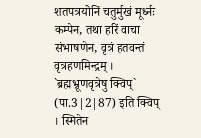शतपत्रयोनिं चतुर्मुखं मूर्ध्नः कम्पेन, तथा हरिं वाचा संभाषणेन, वृत्रं हतवन्तं वृत्रहणमिन्द्रम् । `ब्रह्मभ्रूणवृत्रेषु क्विप्` (पा.3|2|87) इति क्विप् । स्मितेन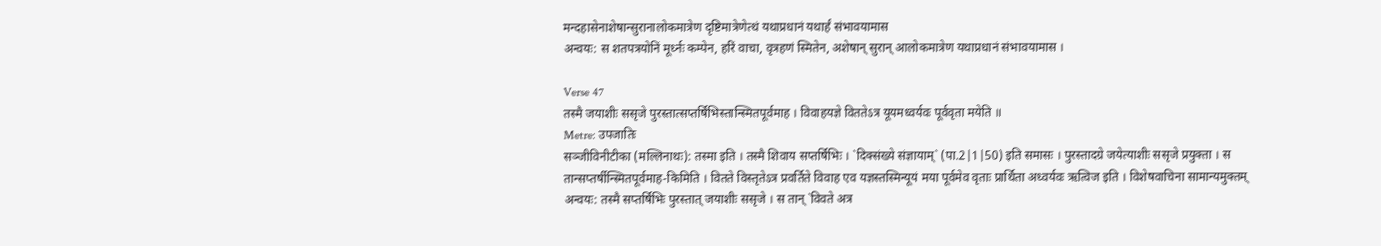मन्दहासेनाशेषान्सुरानालोकमात्रेण दृष्टिमात्रेणेत्थं यथाप्रधानं यथार्हं संभावयामास
अन्वयः: स शतपत्रयोनिं मूर्ध्नः कम्पेन, हरिं वाचा, वृत्रहणं स्मितेन, अशेषान् सुरान् आलोकमात्रेण यथाप्रधानं संभावयामास ।

Verse 47
तस्मै जयाशीः ससृजे पुरस्तात्सप्तर्षिभिस्तान्स्मितपूर्वमाह । विवाहयज्ञे विततेऽत्र यूयमध्वर्यवः पूर्ववृता मयेति ॥
Metre: उपजातिः
सञ्जीविनीटीका (मल्लिनाथः): तस्मा इति । तस्मै शिवाय सप्तर्षिभिः । `दिक्संख्ये संज्ञायाम्` (पा.2|1|50) इति समासः । पुरस्तादग्रे जयेत्याशीः ससृजे प्रयुक्ता । स तान्सप्तर्षीन्स्मितपूर्वमाह-किमिति । वितते विस्तृतेऽत्र प्रवर्तिते विवाह एव यज्ञस्तस्मिन्यूयं मया पूर्वमेव वृताः प्रार्थिता अध्वर्यवः ऋत्विज इति । विशेषवाचिना सामान्यमुक्तम्
अन्वयः: तस्मै सप्तर्षिभिः पुरस्तात् जयाशीः ससृजे । स तान् `विवते अत्र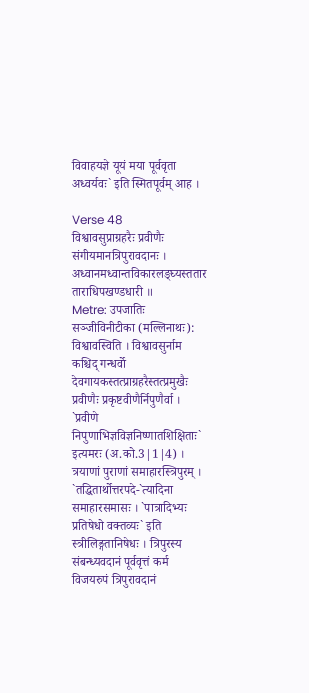विवाहयज्ञे यूयं मया पूर्ववृता अध्वर्यवः` इति स्मितपूर्वम् आह ।

Verse 48
विश्वावसुप्राग्रहरैः प्रवीणैः संगीयमानत्रिपुरावदानः । अध्वानमध्वान्तविकारलङ्घ्यस्ततार ताराधिपखण्डधारी ॥
Metre: उपजातिः
सञ्जीविनीटीका (मल्लिनाथः): विश्वावस्विति । विश्वावसुर्नाम कश्चिद् गन्धर्वो देवगायकस्तत्प्राग्रहरैस्तत्प्रमुखैः प्रवीणैः प्रकृष्टवीणैर्निपुणैर्वा । `प्रवीणे निपुणाभिज्ञविज्ञनिष्णातशिक्षिताः` इत्यमरः (अ.को.3|1|4) । त्रयाणां पुराणां समाहारस्त्रिपुरम् । `तद्धितार्थोत्तरपदे-`त्यादिना समाहारसमासः । `पात्रादिभ्यः प्रतिषेधो वक्तव्यः` इति स्त्रीलिङ्गतानिषेधः । त्रिपुरस्य संबन्ध्यवदानं पूर्ववृत्तं कर्म विजयरुपं त्रिपुरावदानं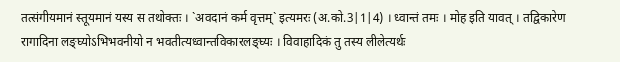तत्संगीयमानं स्तूयमानं यस्य स तथोक्तः । `अवदानं कर्म वृत्तम्` इत्यमरः (अ.को.3|1|4) । ध्वान्तं तमः । मोह इति यावत् । तद्विकारेण रागादिना लङ्घ्योऽभिभवनीयो न भवतीत्यध्वान्तविकारलङ्घ्यः । विवाहादिकं तु तस्य लीलेत्यर्थः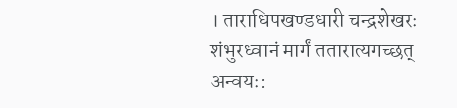। ताराधिपखण्डधारी चन्द्रशेखरः शंभुरध्वानं मार्गं ततारात्यगच्छत्
अन्वयः: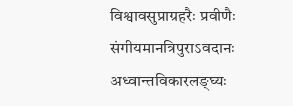विश्वावसुप्राग्रहरैः प्रवीणैः संगीयमानत्रिपुराऽवदानः अध्वान्तविकारलङ्घ्यः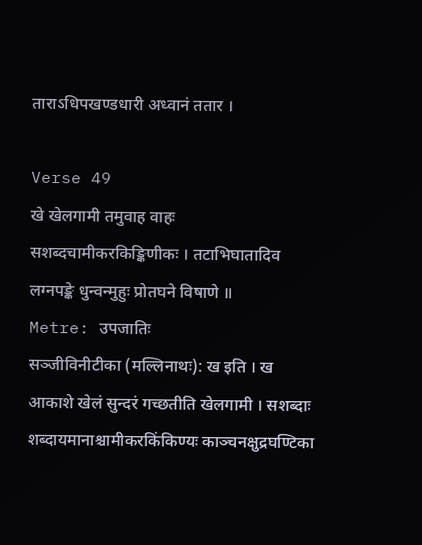ताराऽधिपखण्डधारी अध्वानं ततार ।

Verse 49
खे खेलगामी तमुवाह वाहः सशब्दचामीकरकिङ्किणीकः । तटाभिघातादिव लग्नपङ्के धुन्वन्मुहुः प्रोतघने विषाणे ॥
Metre: उपजातिः
सञ्जीविनीटीका (मल्लिनाथः): ख इति । ख आकाशे खेलं सुन्दरं गच्छतीति खेलगामी । सशब्दाः शब्दायमानाश्चामीकरकिंकिण्यः काञ्चनक्षुद्रघण्टिका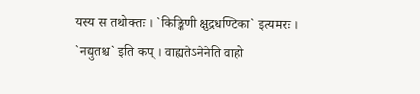यस्य स तथोक्तः । `किङ्किणी क्षुद्रधण्टिका` इत्यमरः । `नद्युतश्च` इति कप् । वाह्यतेऽनेनेति वाहो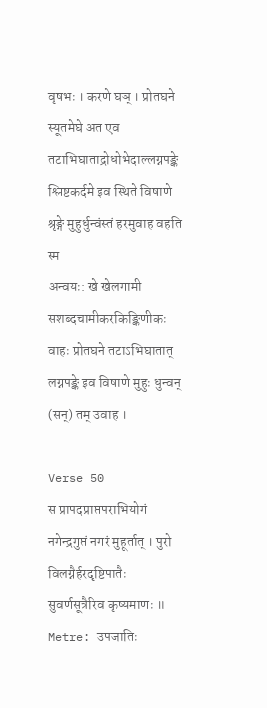वृषभः । करणे घञ् । प्रोतघने स्यूतमेघे अत एव तटाभिघाताद्रोधोभेदाल्लग्नपङ्के श्लिष्टकर्दमे इव स्थिते विषाणे श्रृङ्गे मुहुर्धुन्वंस्तं हरमुवाह वहति स्म
अन्वयः: खे खेलगामी सशब्दचामीकरकिङ्किणीकः वाहः प्रोतघने तटाऽभिघातात् लग्नपङ्के इव विषाणे मुहुः धुन्वन् (सन्) तम् उवाह ।

Verse 50
स प्रापदप्राप्तपराभियोगं नगेन्द्रगुप्तं नगरं मुहूर्तात् । पुरो विलग्नैर्हरदृष्टिपातैः सुवर्णसूत्रैरिव कृष्यमाणः ॥
Metre: उपजातिः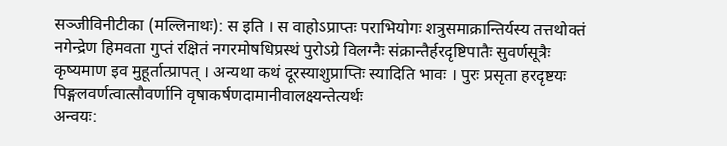सञ्जीविनीटीका (मल्लिनाथः): स इति । स वाहोऽप्राप्तः पराभियोगः शत्रुसमाक्रान्तिर्यस्य तत्तथोक्तं नगेन्द्रेण हिमवता गुप्तं रक्षितं नगरमोषधिप्रस्थं पुरोऽग्रे विलग्नैः संक्रान्तैर्हरदृष्टिपातैः सुवर्णसूत्रैः कृष्यमाण इव मुहूर्तात्प्रापत् । अन्यथा कथं दूरस्याशुप्राप्तिः स्यादिति भावः । पुरः प्रसृता हरदृष्टयः पिङ्गलवर्णत्वात्सौवर्णानि वृषाकर्षणदामानीवालक्ष्यन्तेत्यर्थः
अन्वयः: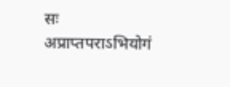सः अप्राप्तपराऽभियोगं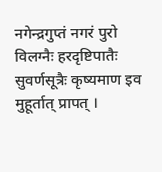नगेन्द्रगुप्तं नगरं पुरो विलग्नैः हरदृष्टिपातैः सुवर्णसूत्रैः कृष्यमाण इव मुहूर्तात् प्रापत् ।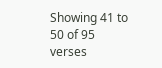Showing 41 to 50 of 95 verses